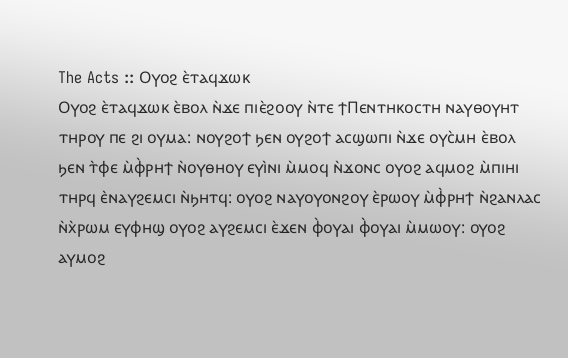The Acts :: Ⲟⲩⲟϩ ⲉ̀ⲧⲁϥϫⲱⲕ
Ⲟⲩⲟϩ ⲉ̀ⲧⲁϥϫⲱⲕ ⲉ̀ⲃⲟⲗ ⲛ̀ϫⲉ ⲡⲓⲉ̀ϩⲟⲟⲩ ⲛ̀ⲧⲉ ϯⲠⲉⲛⲧⲏⲕⲟⲥⲧⲏ ⲛⲁⲩⲑⲟⲩⲏⲧ ⲧⲏⲣⲟⲩ ⲡⲉ ϩⲓ ⲟⲩⲙⲁ: ⲛⲟⲩϩⲟϯ ϧⲉⲛ ⲟⲩϩⲟϯ ⲁⲥϣⲱⲡⲓ ⲛ̀ϫⲉ ⲟⲩⲥ̀ⲙⲏ ⲉ̀ⲃⲟⲗ ϧⲉⲛ ⲧ̀ⲫⲉ ⲙ̀ⲫ̀ⲣⲏϯ ⲛ̀ⲟⲩⲑⲏⲟⲩ ⲉⲩⲓ̀ⲛⲓ ⲙ̀ⲙⲟϥ ⲛ̀ϫⲟⲛⲥ ⲟⲩⲟϩ ⲁϥⲙⲟϩ ⲙ̀ⲡⲓⲏⲓ ⲧⲏⲣϥ ⲉ̀ⲛⲁⲩϩⲉⲙⲥⲓ ⲛ̀ϧⲏⲧϥ: ⲟⲩⲟϩ ⲛⲁⲩⲟⲩⲟⲛϩⲟⲩ ⲉ̀ⲣⲱⲟⲩ ⲙ̀ⲫ̀ⲣⲏϯ ⲛ̀ϩⲁⲛⲗⲁⲥ ⲛ̀ⲭ̀ⲣⲱⲙ ⲉⲩⲫⲏϣ ⲟⲩⲟϩ ⲁⲩϩⲉⲙⲥⲓ ⲉ̀ϫⲉⲛ ⲫ̀ⲟⲩⲁⲓ ⲫ̀ⲟⲩⲁⲓ ⲙ̀ⲙⲱⲟⲩ: ⲟⲩⲟϩ ⲁⲩⲙⲟϩ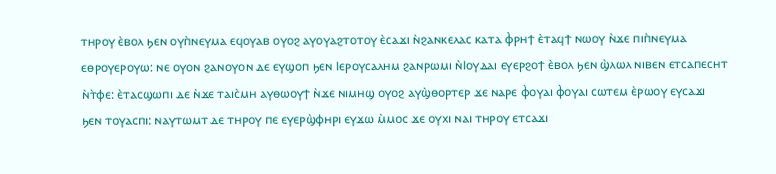ⲧⲏⲣⲟⲩ ⲉ̀ⲃⲟⲗ ϧⲉⲛ ⲟⲩⲡ̀ⲛⲉⲩⲙⲁ ⲉϥⲟⲩⲁⲃ ⲟⲩⲟϩ ⲁⲩⲟⲩⲁϩⲧⲟⲧⲟⲩ ⲉ̀ⲥⲁϫⲓ ⲛ̀ϩⲁⲛⲕⲉⲗⲁⲥ ⲕⲁⲧⲁ ⲫ̀ⲣⲏϯ ⲉ̀ⲧⲁϥϯ ⲛⲱⲟⲩ ⲛ̀ϫⲉ ⲡⲓⲡ̀ⲛⲉⲩⲙⲁ ⲉⲑⲣⲟⲩⲉⲣⲟⲩⲱ: ⲛⲉ ⲟⲩⲟⲛ ϩⲁⲛⲟⲩⲟⲛ ⲇⲉ ⲉⲩϣⲟⲡ ϧⲉⲛ Ⲓⲉⲣⲟⲩⲥⲁⲗⲏⲙ ϩⲁⲛⲣⲱⲙⲓ ⲛ̀Ⲓⲟⲩⲇⲁⲓ ⲉⲩⲉⲣϩⲟϯ ⲉ̀ⲃⲟⲗ ϧⲉⲛ ϣ̀ⲗⲱⲗ ⲛⲓⲃⲉⲛ ⲉⲧⲥⲁⲡⲉⲥⲏⲧ ⲛ̀ⲧ̀ⲫⲉ: ⲉ̀ⲧⲁⲥϣⲱⲡⲓ ⲇⲉ ⲛ̀ϫⲉ ⲧⲁⲓⲥ̀ⲙⲏ ⲁⲩⲑⲱⲟⲩϯ ⲛ̀ϫⲉ ⲛⲓⲙⲏϣ ⲟⲩⲟϩ ⲁⲩϣ̀ⲑⲟⲣⲧⲉⲣ ϫⲉ ⲛⲁⲣⲉ ⲫ̀ⲟⲩⲁⲓ ⲫ̀ⲟⲩⲁⲓ ⲥⲱⲧⲉⲙ ⲉ̀ⲣⲱⲟⲩ ⲉⲩⲥⲁϫⲓ ϧⲉⲛ ⲧⲟⲩⲁⲥⲡⲓ: ⲛⲁⲩⲧⲱⲙⲧ ⲇⲉ ⲧⲏⲣⲟⲩ ⲡⲉ ⲉⲩⲉⲣϣ̀ⲫⲏⲣⲓ ⲉⲩϫⲱ ⲙ̀ⲙⲟⲥ ϫⲉ ⲟⲩⲭⲓ ⲛⲁⲓ ⲧⲏⲣⲟⲩ ⲉⲧⲥⲁϫⲓ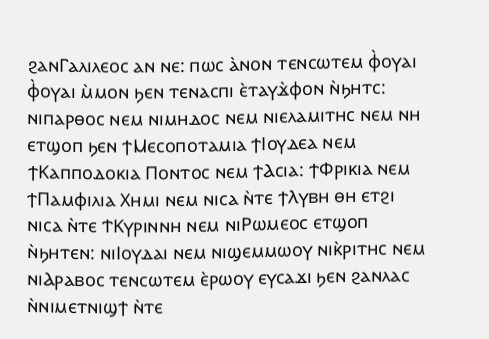ϩⲁⲛⲄⲁⲗⲓⲗⲉⲟⲥ ⲁⲛ ⲛⲉ: ⲡⲱⲥ ⲁ̀ⲛⲟⲛ ⲧⲉⲛⲥⲱⲧⲉⲙ ⲫ̀ⲟⲩⲁⲓ ⲫ̀ⲟⲩⲁⲓ ⲙ̀ⲙⲟⲛ ϧⲉⲛ ⲧⲉⲛⲁⲥⲡⲓ ⲉ̀ⲧⲁⲩϫ̀ⲫⲟⲛ ⲛ̀ϧⲏⲧⲥ: ⲛⲓⲡⲁⲣⲑⲟⲥ ⲛⲉⲙ ⲛⲓⲙⲏⲇⲟⲥ ⲛⲉⲙ ⲛⲓⲉⲗⲁⲙⲓⲧⲏⲥ ⲛⲉⲙ ⲛⲏ ⲉⲧϣⲟⲡ ϧⲉⲛ ϯⲘⲉⲥⲟⲡⲟⲧⲁⲙⲓⲁ ϯⲒⲟⲩⲇⲉⲁ ⲛⲉⲙ ϯⲔⲁⲡⲡⲟⲇⲟⲕⲓⲁ Ⲡⲟⲛⲧⲟⲥ ⲛⲉⲙ ϯⲀⲥⲓⲁ: ϯⲪⲣⲓⲕⲓⲁ ⲛⲉⲙ ϯⲠⲁⲙⲫⲓⲗⲓⲁ Ⲭⲏⲙⲓ ⲛⲉⲙ ⲛⲓⲥⲁ ⲛ̀ⲧⲉ ϯⲖⲩⲃⲏ ⲑⲏ ⲉⲧϩⲓ ⲛⲓⲥⲁ ⲛ̀ⲧⲉ ϮⲔⲩⲣⲓⲛⲛⲏ ⲛⲉⲙ ⲛⲓⲢⲱⲙⲉⲟⲥ ⲉⲧϣⲟⲡ ⲛ̀ϧⲏⲧⲉⲛ: ⲛⲓⲒⲟⲩⲇⲁⲓ ⲛⲉⲙ ⲛⲓϣⲉⲙⲙⲱⲟⲩ ⲛⲓⲕ̀ⲣⲓⲧⲏⲥ ⲛⲉⲙ ⲛⲓⲀⲣⲁⲃⲟⲥ ⲧⲉⲛⲥⲱⲧⲉⲙ ⲉ̀ⲣⲱⲟⲩ ⲉⲩⲥⲁϫⲓ ϧⲉⲛ ϩⲁⲛⲗⲁⲥ ⲛ̀ⲛⲓⲙⲉⲧⲛⲓϣϯ ⲛ̀ⲧⲉ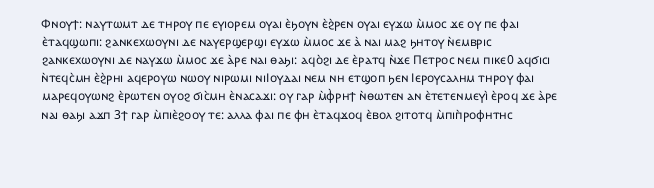Ⲫⲛⲟⲩϯ: ⲛⲁⲩⲧⲱⲙⲧ ⲇⲉ ⲧⲏⲣⲟⲩ ⲡⲉ ⲉⲩⲓⲟⲣⲉⲙ ⲟⲩⲁⲓ ⲉ̀ϧⲟⲩⲛ ⲉ̀ϩ̀ⲣⲉⲛ ⲟⲩⲁⲓ ⲉⲩϫⲱ ⲙ̀ⲙⲟⲥ ϫⲉ ⲟⲩ ⲡⲉ ⲫⲁⲓ ⲉ̀ⲧⲁϥϣⲱⲡⲓ: ϩⲁⲛⲕⲉⲭⲱⲟⲩⲛⲓ ⲇⲉ ⲛⲁⲩⲉⲣϣⲉⲣϣⲓ ⲉⲩϫⲱ ⲙ̀ⲙⲟⲥ ϫⲉ ⲁ̀ ⲛⲁⲓ ⲙⲁϩ ϧⲏⲧⲟⲩ ⲛ̀ⲉⲙⲃⲣⲓⲥ ϩⲁⲛⲕⲉⲭⲱⲟⲩⲛⲓ ⲇⲉ ⲛⲁⲩϫⲱ ⲙ̀ⲙⲟⲥ ϫⲉ ⲁ̀ⲣⲉ ⲛⲁⲓ ⲑⲁϧⲓ: ⲁϥⲟ̀ϩⲓ ⲇⲉ ⲉ̀ⲣⲁⲧϥ ⲛ̀ϫⲉ Ⲡⲉⲧⲣⲟⲥ ⲛⲉⲙ ⲡⲓⲕⲉ0 ⲁϥϭⲓⲥⲓ ⲛ̀ⲧⲉϥⲥ̀ⲙⲏ ⲉ̀ϩ̀ⲣⲏⲓ ⲁϥⲉⲣⲟⲩⲱ ⲛⲱⲟⲩ ⲛⲓⲣⲱⲙⲓ ⲛⲓⲒⲟⲩⲇⲁⲓ ⲛⲉⲙ ⲛⲏ ⲉⲧϣⲟⲡ ϧⲉⲛ Ⲓⲉⲣⲟⲩⲥⲁⲗⲏⲙ ⲧⲏⲣⲟⲩ ⲫⲁⲓ ⲙⲁⲣⲉϥⲟⲩⲱⲛϩ ⲉ̀ⲣⲱⲧⲉⲛ ⲟⲩⲟϩ ϭⲓⲥ̀ⲙⲏ ⲉ̀ⲛⲁⲥⲁϫⲓ: ⲟⲩ ⲅⲁⲣ ⲙ̀ⲫ̀ⲣⲏϯ ⲛ̀ⲑⲱⲧⲉⲛ ⲁⲛ ⲉ̀ⲧⲉⲧⲉⲛⲙⲉⲩⲓ̀ ⲉ̀ⲣⲟϥ ϫⲉ ⲁ̀ⲣⲉ ⲛⲁⲓ ⲑⲁϧⲓ ⲁϫⲡ 3ϯ ⲅⲁⲣ ⲙ̀ⲡⲓⲉ̀ϩⲟⲟⲩ ⲧⲉ: ⲁⲗⲗⲁ ⲫⲁⲓ ⲡⲉ ⲫⲏ ⲉ̀ⲧⲁϥϫⲟϥ ⲉ̀ⲃⲟⲗ ϩⲓⲧⲟⲧϥ ⲙ̀ⲡⲓⲡ̀ⲣⲟⲫⲏⲧⲏⲥ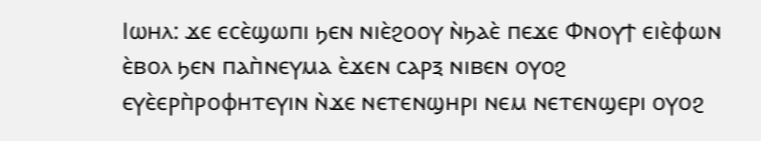Ⲓⲱⲏⲗ: ϫⲉ ⲉⲥⲉ̀ϣⲱⲡⲓ ϧⲉⲛ ⲛⲓⲉ̀ϩⲟⲟⲩ ⲛ̀ϧⲁⲉ̀ ⲡⲉϫⲉ Ⲫⲛⲟⲩϯ ⲉⲓⲉ̀ⲫⲱⲛ ⲉ̀ⲃⲟⲗ ϧⲉⲛ ⲡⲁⲡ̀ⲛⲉⲩⲙⲁ ⲉ̀ϫⲉⲛ ⲥⲁⲣⲝ ⲛⲓⲃⲉⲛ ⲟⲩⲟϩ ⲉⲩⲉ̀ⲉⲣⲡ̀ⲣⲟⲫⲏⲧⲉⲩⲓⲛ ⲛ̀ϫⲉ ⲛⲉⲧⲉⲛϣⲏⲣⲓ ⲛⲉⲙ ⲛⲉⲧⲉⲛϣⲉⲣⲓ ⲟⲩⲟϩ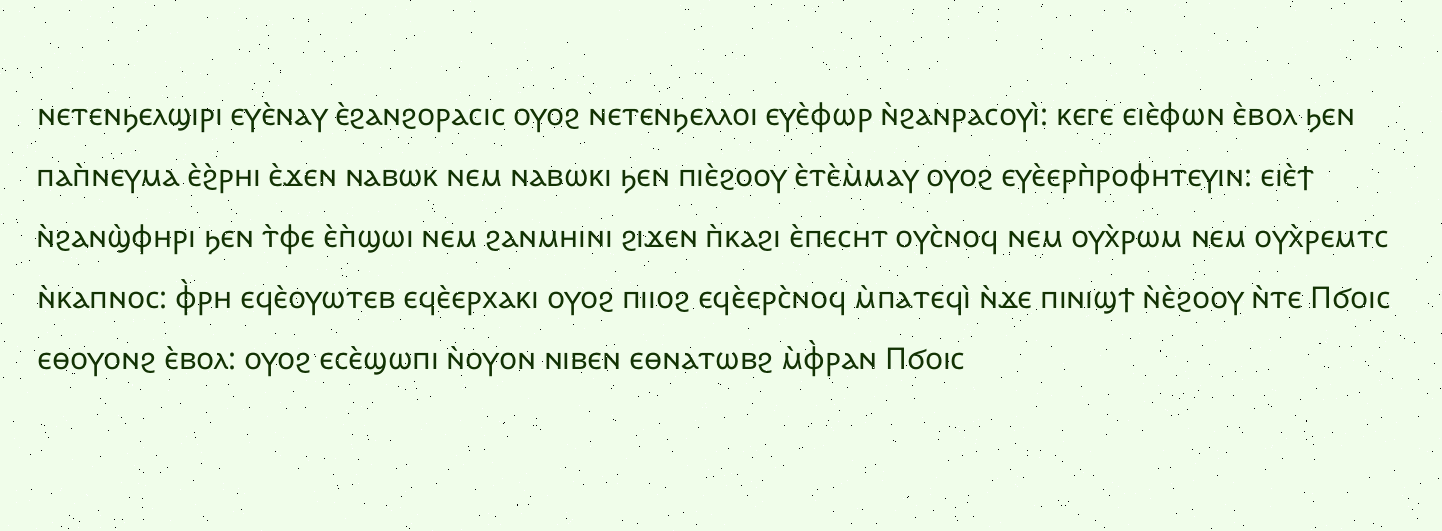ⲛⲉⲧⲉⲛϧⲉⲗϣⲓⲣⲓ ⲉⲩⲉ̀ⲛⲁⲩ ⲉ̀ϩⲁⲛϩⲟⲣⲁⲥⲓⲥ ⲟⲩⲟϩ ⲛⲉⲧⲉⲛϧⲉⲗⲗⲟⲓ ⲉⲩⲉ̀ⲫⲱⲣ ⲛ̀ϩⲁⲛⲣⲁⲥⲟⲩⲓ̀: ⲕⲉⲅⲉ ⲉⲓⲉ̀ⲫⲱⲛ ⲉ̀ⲃⲟⲗ ϧⲉⲛ ⲡⲁⲡ̀ⲛⲉⲩⲙⲁ ⲉ̀ϩ̀ⲣⲏⲓ ⲉ̀ϫⲉⲛ ⲛⲁⲃⲱⲕ ⲛⲉⲙ ⲛⲁⲃⲱⲕⲓ ϧⲉⲛ ⲡⲓⲉ̀ϩⲟⲟⲩ ⲉ̀ⲧⲉ̀ⲙ̀ⲙⲁⲩ ⲟⲩⲟϩ ⲉⲩⲉ̀ⲉⲣⲡ̀ⲣⲟⲫⲏⲧⲉⲩⲓⲛ: ⲉⲓⲉ̀ϯ ⲛ̀ϩⲁⲛϣ̀ⲫⲏⲣⲓ ϧⲉⲛ ⲧ̀ⲫⲉ ⲉ̀ⲡ̀ϣⲱⲓ ⲛⲉⲙ ϩⲁⲛⲙⲏⲓⲛⲓ ϩⲓϫⲉⲛ ⲡ̀ⲕⲁϩⲓ ⲉ̀ⲡⲉⲥⲏⲧ ⲟⲩⲥ̀ⲛⲟϥ ⲛⲉⲙ ⲟⲩⲭ̀ⲣⲱⲙ ⲛⲉⲙ ⲟⲩⲭ̀ⲣⲉⲙⲧⲥ ⲛ̀ⲕⲁⲡⲛⲟⲥ: ⲫ̀ⲣⲏ ⲉϥⲉ̀ⲟⲩⲱⲧⲉⲃ ⲉϥⲉ̀ⲉⲣⲭⲁⲕⲓ ⲟⲩⲟϩ ⲡⲓⲓⲟϩ ⲉϥⲉ̀ⲉⲣⲥ̀ⲛⲟϥ ⲙ̀ⲡⲁⲧⲉϥⲓ̀ ⲛ̀ϫⲉ ⲡⲓⲛⲓϣϯ ⲛ̀ⲉ̀ϩⲟⲟⲩ ⲛ̀ⲧⲉ Ⲡϭⲟⲓⲥ ⲉⲑⲟⲩⲟⲛϩ ⲉ̀ⲃⲟⲗ: ⲟⲩⲟϩ ⲉⲥⲉ̀ϣⲱⲡⲓ ⲛ̀ⲟⲩⲟⲛ ⲛⲓⲃⲉⲛ ⲉⲑⲛⲁⲧⲱⲃϩ ⲙ̀ⲫ̀ⲣⲁⲛ Ⲡϭⲟⲓⲥ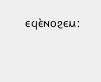ⲉϥⲉ̀ⲛⲟϩⲉⲙ: